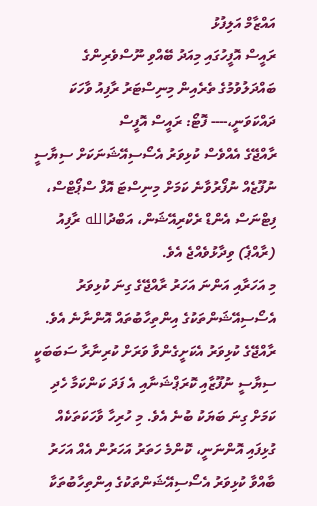އައްޒާމް އަލިފުޅު
ރައީސް އޮފީހުގައި މިއަދު ބޭއްވި ނޫސްވެރިންގެ ބައްދަލުވުމުގެ ތެރެއިން މިނިސްޓަރު ރާފިއު ވާހަކަ ދައްކަވަނީ،---- ފޮޓޯ: ރައީސް އޮފީސް
ރާއްޖޭގެ އެއްވެސް ކުޅިވަރު އެސޯސިއޭޝަނަކަށް ސިޔާސީ ނުފޫޒެއް ނުފޯރުވާނެ ކަމަށް މިނިސްޓަ އޮފް ސްޕޯޓްސް، ފިޓްނަސް އެންޑް ރެކްރިއޭޝަން، އަބްދުالله ރާފިއު (ރާއްޕެ) ވިދާޅުވެއްޖެ އެވެ.
މި އަހަރާއި އަންނަ އަހަރު ރާއްޖޭގެ ގިނަ ކުޅިވަރު އެސޯސިއޭޝަންތަކުގެ އިންތިހާބުތައް އޮންނާނެ އެވެ. ރާއްޖޭގެ ކުޅިވަރު އެކަށީގެންވާ ވަރަށް ކުރިނާރާ ސަބަބަކީ ސިޔާސީ ނުފޫޒާއި ކޮރަޕްޝަނާއި އެ ފަދަ ކަންކަމާ ހެދި ކަމަށް ގިނަ ބަޔަކު ބުނެ އެވެ. މި ހުރިހާ ވާހަކަތަކެއް ގުޅިފައި އޮންނަނީ، ކޮންމެ ހަތަރު އަހަރުން އެއް އަހަރު ބާއްވާ ކުޅިވަރު އެސޯސިއޭޝަންތަކުގެ އިންތިހާބުތަކާ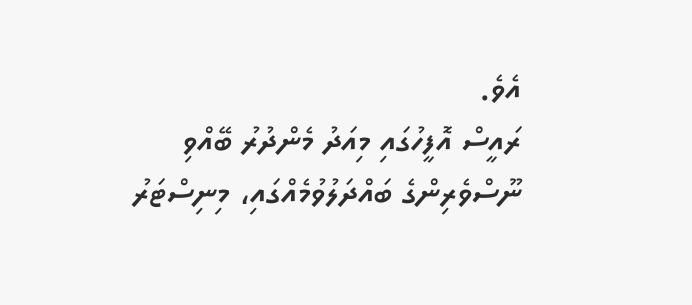އެވެ.
ރައީސް އޮފީހުގައި މިއަދު މެންދުރު ބޭއްވި ނޫސްވެރިންގެ ބައްދަލުވުމެއްގައި، މިނިސްޓަރު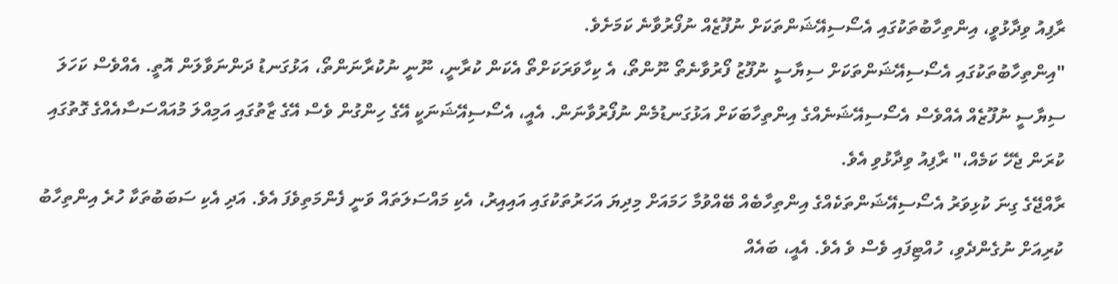ރާފިއު ވިދާޅުވީ، އިންތިހާބުތަކުގައި އެސޯސިއޭޝަންތަކަށް ނުފޫޒެއް ނުފޯރުވާނެ ކަމަށެވެ.
"އިންތިހާބުތަކުގައި އެސޯސިއޭޝަންތަކަށް ސިޔާސީ ނުފޫޒު ފޯރުވާނެތޯ ނޫންތޯ، އެ ކިހާވަރަކަށްތޯ އެކަން ކުރާނީ، ނޫނީ ނުކުރާނަންތޯ، އަޅުގަނޑު ދަންނަވާލަން އޮތީ. އެއްވެސް ކަހަލަ ސިޔާސީ ނުފޫޒެއް އެއްވެސް އެސޯސިއޭޝަނެއްގެ އިންތިހާބަކަށް އަޅުގަނޑުމެން ނުފޯރުވާނަން. އެއީ، އެސޯސިއޭޝަނަކީ އޭގެ ހިންގުން ވެސް އޭގެ ޒާތުގައި އަމިއްލަ މުއައްސަސާއެއްގެ ގޮތުގައި ކުރަން ޖެހޭ ކަމެއް،" ރާފިއު ވިދާޅުވި އެވެ.
ރާއްޖޭގެ ގިނަ ކުޅިވަރު އެސޯސިއޭޝަންތަކެއްގެ އިންތިހާބެއް ބޭއްވުމާ ހަމައަށް މިދިޔަ އަހަރުތަކުގައި އައިއިރު، އެކި މައްސަލަތައް ވަނީ ފެންމަތިވެފަ އެވެ. އަދި އެކި ސަބަބުތަކާ ހުރެ އިންތިހާބު ކުރިއަށް ނުގެންދެވި، ހުއްޓިފައި ވެސް ވެ އެވެ. އެއީ، ބައެއް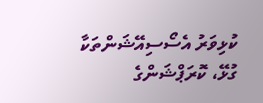ކުޅިވަރު އެސޯސިއޭޝަންތަކާ ގުޅޭ، ކޮރަޕްޝަންގެ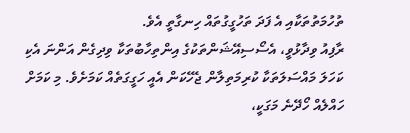ތުހުމަތުތަކާއި އެ ފަދަ ތަހުގީގުތައް ހިނގާތީ އެވެ.
ރާފިއު ވިދާޅުވީ، އެސޯސިއޭޝަންތަކުގެ އިންތިހާބުތަކާ ވިދިގެން އަންނަ އެކި ކަހަލަ މައްސަލަތަކާ ކުރިމަތިލާން ޖެހޭކަން އެއީ ހަގީގަތެއް ކަމަށެވެ. މި ކަމަށް ހައްލެއް ހޯދޭނެ މަގަކީ،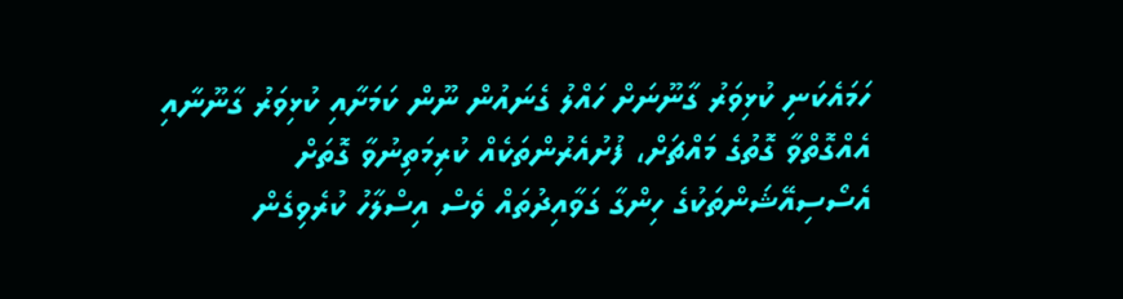ހަމައެކަނި ކުޅިވަރު ގާނޫނަށް ހައްލު ގެނައުން ނޫން ކަމަށާއި ކުޅިވަރު ގާނޫނާއި އެއްގޮތްވާ ގޮތުގެ މައްޗަށް، ފުށުއެރުންތަކެއް ކުރިމަތިނުވާ ގޮތަށް އެސޯސިއޭޝަންތަކުގެ ހިންގާ ގަވާއިދުތައް ވެސް އިސްލާހު ކުރެވިގެން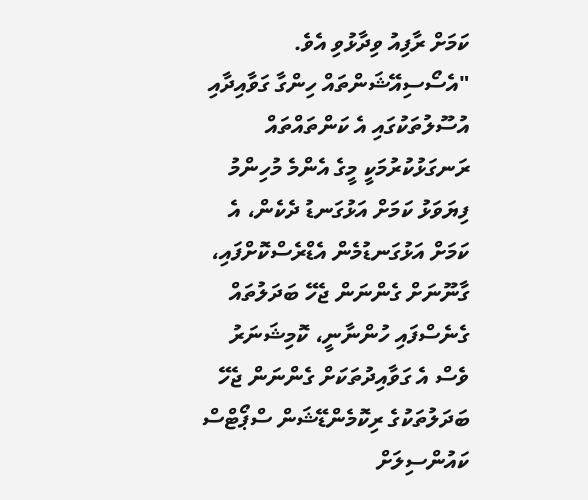ކަމަށް ރާފިއު ވިދާޅުވި އެވެ.
"އެސޯސިއޭޝަންތައް ހިންގާ ގަވާއިދާއި އުސޫލުތަކުގައި އެ ކަންތައްތައް ރަނގަޅުކުރުމަކީ މީގެ އެންމެ މުހިންމު ފިޔަވަޅު ކަމަށް އަޅުގަނޑު ދެކެން، އެ ކަމަށް އަޅުގަނޑުމެން އެޑްރެސްކޮށްފައި، ގާނޫނަށް ގެންނަން ޖެހޭ ބަދަލުތައް ގެނެސްފައި ހުންނާނީ، ކޮމިޝަނަރު ވެސް އެ ގަވާއިދުތަކަށް ގެންނަން ޖެހޭ ބަދަލުތަކުގެ ރިކޮމެންޑޭޝަން ސްޕޯޓްސް ކައުންސިލަށް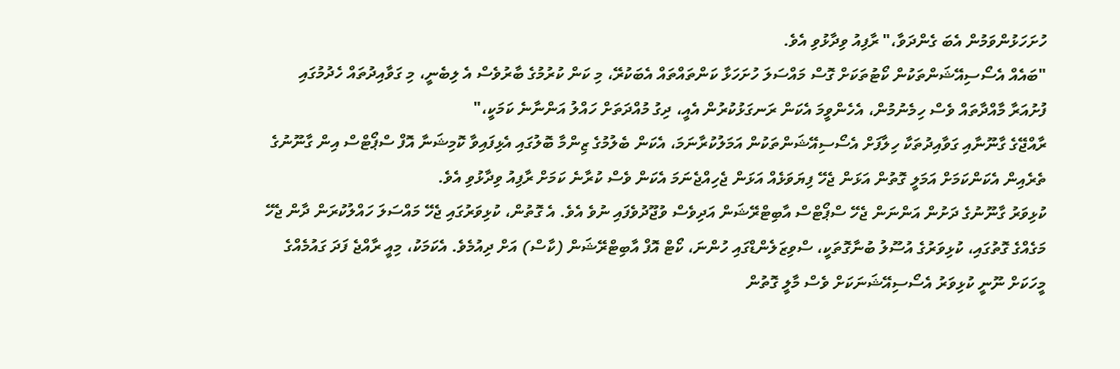ހުށަހަޅުންވަމުން އެބަ ގެންދަވާ،" ރާފިއު ވިދާޅުވި އެވެ.
"ބައެއް އެސޯސިއޭޝަންތަކުން ކޯޓުތަކަށް ގޮސް މައްސަލަ ހުށަހަޅާ ކަންތައްތައް އެބަކުރޭ، މި ކަން ކުރުމުގެ ބާރުވެސް އެ ލިބެނީ، މި ގަވާއިދުތައް ހެދުމުގައި ފުށުއަރާ މާއްދާތައް ވެސް ހިމެނުމުން، އެހެންވީމަ އެކަން ރަނގަޅުކުރުން އެއީ، ދިގު މުއްދަތަށް ހައްލު އަންނާނެ ކަމަކީ،"
ރާއްޖޭގެ ގާނޫނާއި ގަވާއިދުތަކާ ހިލާފަށް އެސޯސިއޭޝަންތަކުން އަމަލުކުރާނަމަ، އެކަން ބެލުމުގެ ޒިންމާ ބޮލުގައި އެޅިފައިވާ ކޮމިޝަނާ އޮފް ސްޕޯޓްސް އިން ގާނޫނުގެ ތެރެއިން އެކަންކަމަށް އަމަލީ ގޮތުން އަޅަން ޖެހޭ ފިޔަވަޅެއް އަޅަން ޖެހިއްޖެނަމަ އެކަން ވެސް ކުރާނެ ކަމަށް ރާފިއު ވިދާޅުވި އެވެ.
ކުޅިވަރު ގާނޫނުގެ ދަށުން އަންނަން ޖެހޭ ސްޕޯޓްސް އާބިޓްރޭޝަން އަދިވެސް ވުޖޫދުވެފައި ނުވެ އެވެ. އެ ގޮތުން، ކުޅިވަރުގައި ޖެހޭ މައްސަލަ ހައްލުކުރަން ދާން ޖެހޭ މަގެއްގެ ގޮތުގައި، ކުޅިވަރުގެ އުސޫލު ބުނާގޮތަކީ، ސްވިޒަލެންޑްގައި ހުންނަ، ކޯޓް އޮފް އާބިޓްރޭޝަން (ކާސް) އަށް ދިއުމެވެ. އެކަމަކު، މިއީ ރާއްޖެ ފަދަ ގައުމެއްގެ މީހަކަށް ނޫނީ ކުޅިވަރު އެސޯސިއޭޝަނަކަށް ވެސް މާލީ ގޮތުން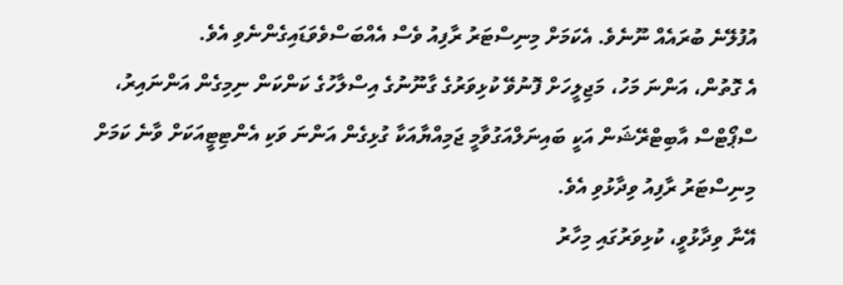އުފުލޭނެ ބުރައެއް ނޫނެވެ. އެކަމަށް މިނިސްޓަރު ރާފިއު ވެސް އެއްބަސްވެވަޑައިގެންނެވި އެވެ.
އެ ގޮތުން، އަންނަ މަހު، މަޖިލީހަށް ފޮނުވޭ ކުޅިވަރުގެ ގާނޫނުގެ އިސްލާހުގެ ކަންކަން ނިމިގެން އަންނައިރު، ސްޕޯޓްސް އާބިޓްރޭޝަން އަކީ ބައިނަލްއަގުވާމީ ޖަމިއްޔާއަކާ ގުޅިގެން އަންނަ ވަކި އެންޓިޓީއަކަށް ވާނެ ކަމަށް މިނިސްޓަރު ރާފިއު ވިދާޅުވި އެވެ.
އޭނާ ވިދާޅުވީ، ކުޅިވަރުގައި މިހާރު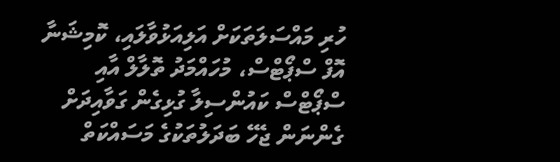ހުރި މައްސަލަތަކަށް އަލިއަޅުވާލައި، ކޮމިޝަނާ އޮފް ސްޕޯޓްސް، މުހައްމަދު ތޮލާލް އާއި ސްޕޯޓްސް ކައުންސިލާ ގުޅިގެން ގަވާއިދަށް ގެންނަން ޖެހޭ ބަދަލުތަކުގެ މަސައްކަތް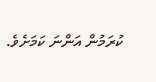ކުރަމުން އަންނަ ކަމަށެވެ.